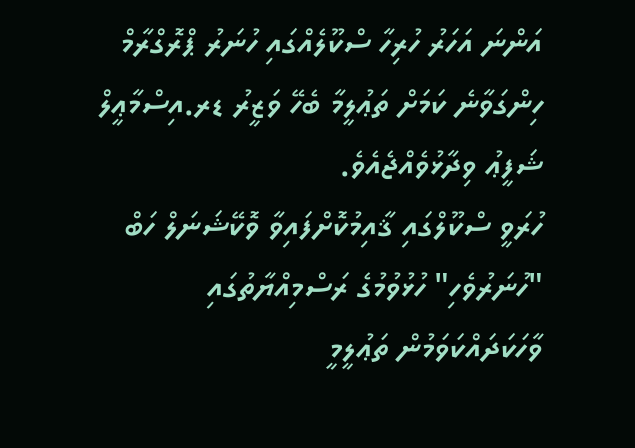އަންނަ އަހަރު ހުރިހާ ސްކޫލެއްގައި ހުނަރު ޕްރޮގްރާމް ހިންގަވާނެ ކަމަށް ތަޢުލީމާ ބެހޭ ވަޒީރު ޑރ.އިސްމާޢީލް ޝަފީޢު ވިދާޅުވެއްޖެއެވެ.
ހުރަވީ ސްކޫލްގައި ޤާއިމުކޮށްފައިވާ ވޮކޭޝަނަލް ހަބް "ހުނަރުވެހި" ހުޅުވުމުގެ ރަސްމިއްޔާތުގައި ވާހަކަދައްކަވަމުން ތަޢުލީމީ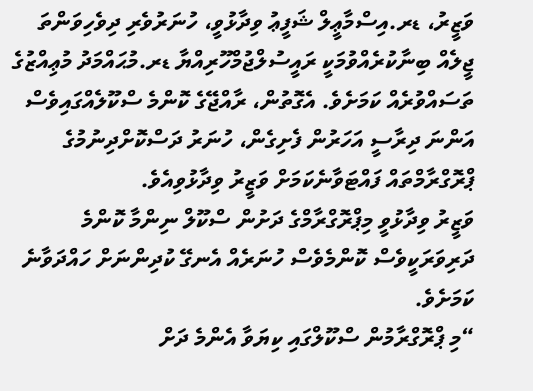ވަޒީރު، ޑރ.އިސްމާޢީލް ޝަފީޢު ވިދާޅުވީ، ހުނަރުވެރި ދިވެހިވަންތަ ޖީލެއް ބިނާކުރެއްވުމަކީ ރައީސުލްޖުމްހޫރިއްޔާ ޑރ.މުޙައްމަދު މުޢިއްޒުގެ ތަސައްވުރެއް ކަމަށެވެ. އެގޮތުން، ރާއްޖޭގެ ކޮންމެ ސްކޫލެއްގައިވެސް އަންނަ ދިރާސީ އަހަރުން ފެށިގެން، ހުނަރު ދަސްކޮށްދިނުމުގެ ޕްރޮގްރާމްތައް ފައްޓަވާނެކަމަށް ވަޒީރު ވިދާޅުވިއެވެ.
ވަޒީރު ވިދާޅުވީ މިޕްރޮގްރާމްގެ ދަށުން ސްކޫލް ނިންމާ ކޮންމެ ދަރިވަރަކީވެސް ކޮންމެވެސް ހުނަރެއް އެނގޭ ކުދިންނަށް ހައްދަވާނެ ކަމަށެވެ.
“މި ޕްރޮގްރާމުން ސްކޫލްގައި ކިޔަވާ އެންމެ ދަށް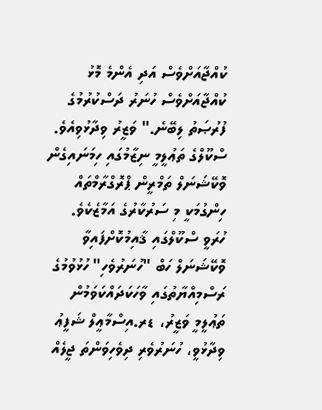ކުއްޖާއަށްވެސް އަދި އެންމެ މޮޅު ކުއްޖާއަށްވެސް ހުނަރު ދަސްކުރުމުގެ ފުރުޞަތު ލިބޭނެ." ވަޒީރު ވިދާޅުވިއެވެ.
ސްކޫލްގެ ތަޢުލީމީ ނިޒާމުގައި ހިމަނައިގެން ވޮކޭޝަނަލް ތަމްރީން ޕްރޮގްރާމްތައް ހިންގުމަކީ މި ސަރުކާރުގެ އަމާޒެކެވެ.
ހުރަވީ ސްކޫލްގައި ޤާއިމުކޮށްފައިވާ ވޮކޭޝަނަލް ހަބް "ހުނަރުވެހި" ހުޅުވުމުގެ ރަސްމިއްޔާތުގައި ވާހަކަދައްކަވަމުން ތަޢުލީމީ ވަޒީރު، ޑރ.އިސްމާޢީލް ޝަފީޢު ވިދާޅުވީ، ހުނަރުވެރި ދިވެހިވަންތަ ޖީލެއް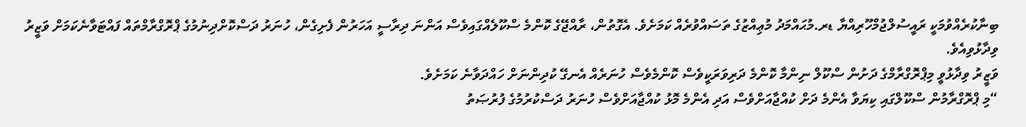ބިނާކުރެއްވުމަކީ ރައީސުލްޖުމްހޫރިއްޔާ ޑރ.މުޙައްމަދު މުޢިއްޒުގެ ތަސައްވުރެއް ކަމަށެވެ. އެގޮތުން، ރާއްޖޭގެ ކޮންމެ ސްކޫލެއްގައިވެސް އަންނަ ދިރާސީ އަހަރުން ފެށިގެން، ހުނަރު ދަސްކޮށްދިނުމުގެ ޕްރޮގްރާމްތައް ފައްޓަވާނެކަމަށް ވަޒީރު ވިދާޅުވިއެވެ.
ވަޒީރު ވިދާޅުވީ މިޕްރޮގްރާމްގެ ދަށުން ސްކޫލް ނިންމާ ކޮންމެ ދަރިވަރަކީވެސް ކޮންމެވެސް ހުނަރެއް އެނގޭ ކުދިންނަށް ހައްދަވާނެ ކަމަށެވެ.
“މި ޕްރޮގްރާމުން ސްކޫލްގައި ކިޔަވާ އެންމެ ދަށް ކުއްޖާއަށްވެސް އަދި އެންމެ މޮޅު ކުއްޖާއަށްވެސް ހުނަރު ދަސްކުރުމުގެ ފުރުޞަތު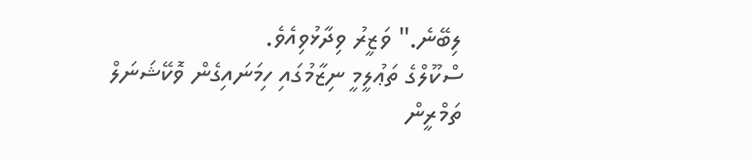ލިބޭނެ." ވަޒީރު ވިދާޅުވިއެވެ.
ސްކޫލްގެ ތަޢުލީމީ ނިޒާމުގައި ހިމަނައިގެން ވޮކޭޝަނަލް ތަމްރީން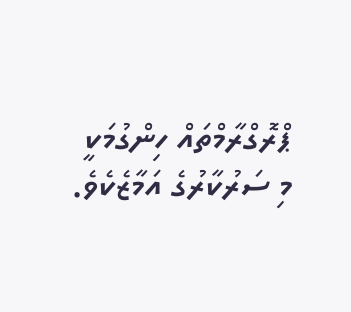ޕްރޮގްރާމްތައް ހިންގުމަކީ މި ސަރުކާރުގެ އަމާޒެކެވެ.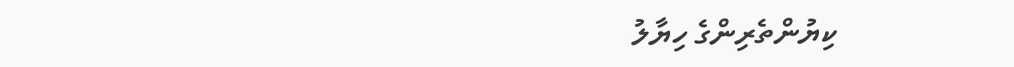ކިޔުންތެރިންގެ ހިޔާލު